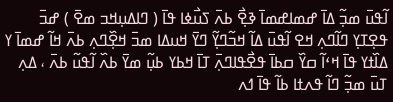ߊ߬ߟߎ߫ ߘߏ߲߬ ߡߊ߫ ߝߘߊߝߘߊ߫ ߢߐ߲߯ ߕߍ߫ ߖߎ߯ߦߊ ߟߊ߫ ( ߣߊߡߎ߲ߞߏ ߘߐ߫ ) ߝߏ߫ ߟߐ߲ߠߌ߲ ߣߊ߬ߣߍ߲ ߞߐ ߊ߬ߟߎ߫ ߡߊ߬ ߞߏ߬ߣߌ߲߬ ߣߌ߫ ߞߎߡߊ ߘߏ߫ ߞߐ߲߰ߣߍ߲ ߕߍ߫ ߞߊ߬ ߝߘߊ߫ ߌ ߡߊ߰ߙߌ ߟߊ߫ ߞߵߊ߬ ߛߌ߰ ߛߕߊ߫ ߟߐ߯ߟߊߣߍ߲߫ ߠߊ߫ ߞߕߌ ߕߎ߲߬ ߘߌ߫ ߕߍ߰ ߊ߬ߟߎ߬ ߕߍ߫ ، ߡߍ߲ ߠߎ߫ ߘߏ߲߬ ߣߊ߬ ߟߍߙߊ ߕߊ߬ ߟߊ߫ ߗߍ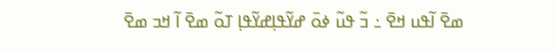ߘߐ߫ ߊ߬ߟߎ ߞߐ߫ ߸ ߏ߬ ߟߎ߬ ߦߋ߫ ߝߌ߬ߟߊ߲ߝߌ߬ߟߊ߲ ߠߋ߬ ߘߐ߫ ߊ߬ ߞߏ ߘߐ߫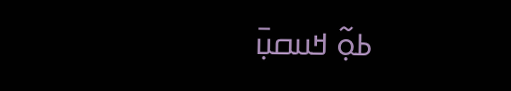ߕߋ߲߬ ߞߎߛߎ߲߫